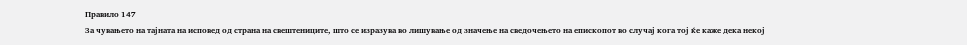Правило 147
За чувањето на тајната на исповед од страна на свештениците, што се изразува во лишување од значење на сведочењето на епископот во случај кога тој ќе каже дека некој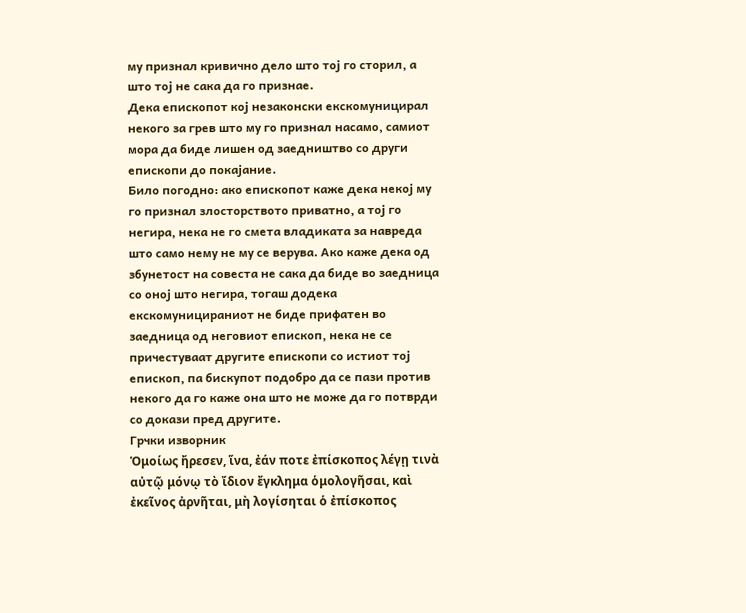му признал кривично дело што тој го сторил, а што тој не сака да го признае.
Дека епископот кој незаконски екскомуницирал некого за грев што му го признал насамо, самиот мора да биде лишен од заедништво со други епископи до покајание.
Било погодно: ако епископот каже дека некој му го признал злосторството приватно, а тој го негира, нека не го смета владиката за навреда што само нему не му се верува. Ако каже дека од збунетост на совеста не сака да биде во заедница со оној што негира, тогаш додека екскомуницираниот не биде прифатен во заедница од неговиот епископ, нека не се причестуваат другите епископи со истиот тој епископ, па бискупот подобро да се пази против некого да го каже она што не може да го потврди со докази пред другите.
Грчки изворник
Ὁμοίως ἤρεσεν, ἵνα, ἐάν ποτε ἐπίσκοπος λέγῃ τινὰ αὐτῷ μόνῳ τὸ ἴδιον ἔγκλημα ὁμολογῆσαι, καὶ ἐκεῖνος ἀρνῆται, μὴ λογίσηται ὁ ἐπίσκοπος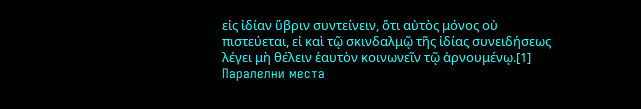εἰς ἰδίαν ὕβριν συντείνειν, ὅτι αὐτὸς μόνος οὐ πιστεύεται, εἰ καὶ τῷ σκινδαλμῷ τῆς ἰδίας συνειδήσεως λέγει μὴ θέλειν ἑαυτὸν κοινωνεῖν τῷ ἀρνουμένῳ.[1]
Паралелни места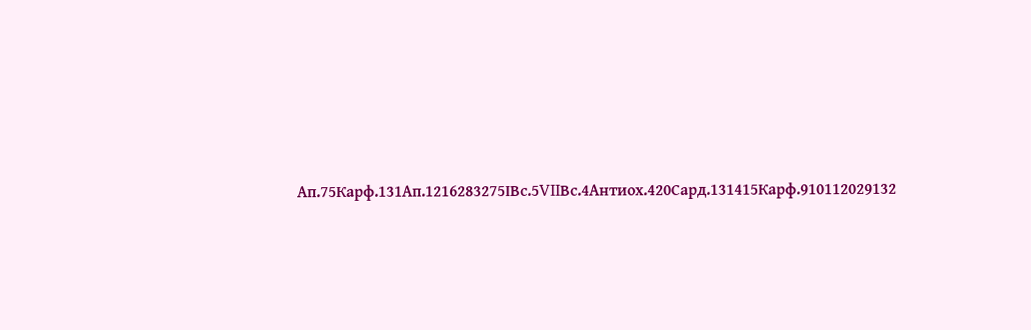Ап.75Карф.131Ап.1216283275IВс.5VIIВс.4Антиох.420Сард.131415Карф.910112029132